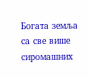Богата земља са све више сиромашних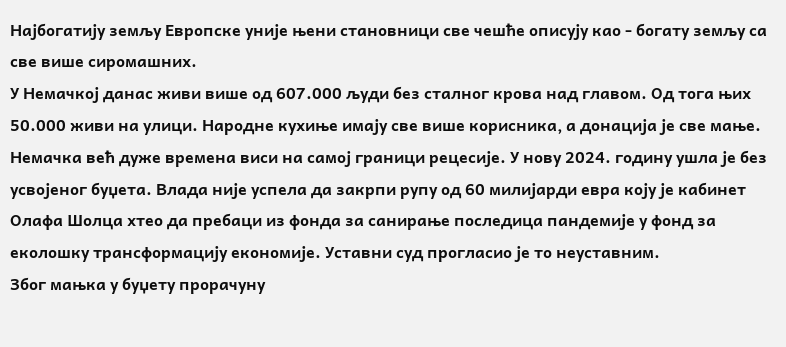Најбогатију земљу Европске уније њени становници све чешће описују као - богату земљу са све више сиромашних.
У Немачкој данас живи више од 607.000 људи без сталног крова над главом. Од тога њих 50.000 живи на улици. Народне кухиње имају све више корисника, а донација је све мање.
Немачка већ дуже времена виси на самој граници рецесије. У нову 2024. годину ушла је без усвојеног буџета. Влада није успела да закрпи рупу од 60 милијарди евра коју је кабинет Олафа Шолца хтео да пребаци из фонда за санирање последица пандемије у фонд за еколошку трансформацију економије. Уставни суд прогласио је то неуставним.
Због мањка у буџету прорачуну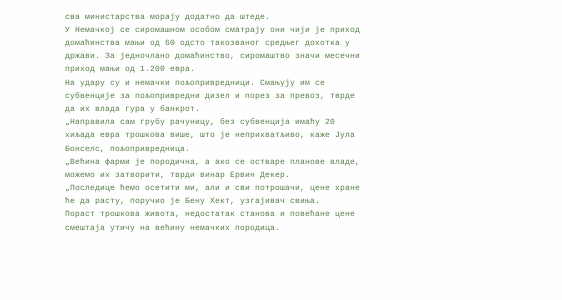сва министарства морају додатно да штеде.
У Немачкој се сиромашном особом сматрају они чији је приход домаћинства мањи од 60 одсто такозваног средњег дохотка у држави. За једночлано домаћинство, сиромаштво значи месечни приход мањи од 1.200 евра.
На удару су и немачки пољопривредници. Смањују им се субвенције за пољопривредни дизел и порез за превоз, тврде да их влада гура у банкрот.
„Направила сам грубу рачуницу, без субвенција имаћу 20 хиљада евра трошкова више, што је неприхватљиво, каже Јула Бонселс, пољопривредница.
„Већина фарми је породична, а ако се остваре планове владе, можемо их затворити, тврди винар Ервин Декер.
„Последице ћемо осетити ми, али и сви потрошачи, цене хране ће да расту, поручио је Бенy Хект, узгајивач свиња.
Пораст трошкова живота, недостатак станова и повећане цене смештаја утичу на већину немачких породица.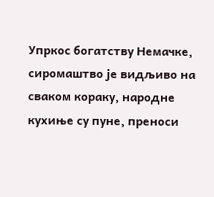Упркос богатству Немачке, сиромаштво је видљиво на сваком кораку, народне кухиње су пуне, преноси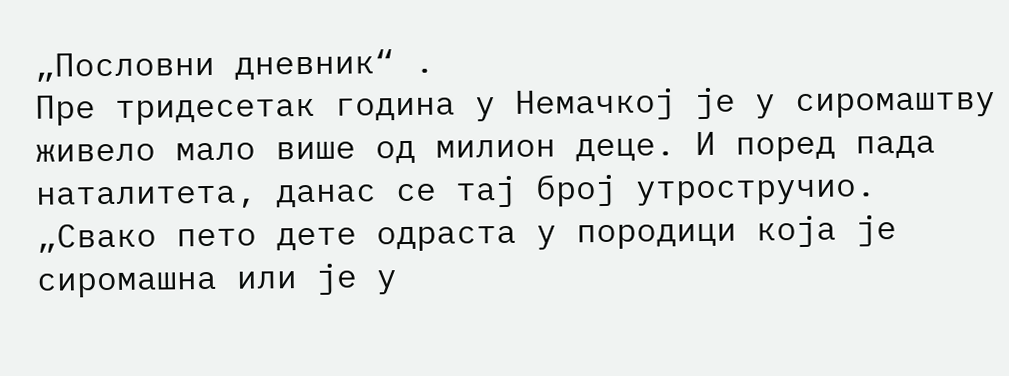„Пословни дневник“ .
Пре тридесетак година у Немачкој је у сиромаштву живело мало више од милион деце. И поред пада наталитета, данас се тај број утростручио.
„Свако пето дете одраста у породици која је сиромашна или је у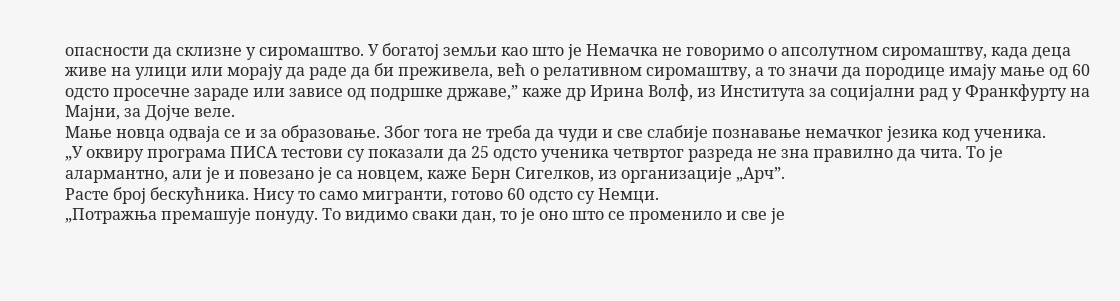опасности да склизне у сиромаштво. У богатој земљи као што је Немачка не говоримо о апсолутном сиромаштву, када деца живе на улици или морају да раде да би преживела, већ о релативном сиромаштву, а то значи да породице имају мање од 60 одсто просечне зараде или зависе од подршке државе,” каже др Ирина Волф, из Института за социјални рад у Франкфурту на Мајни, за Дојче веле.
Мање новца одваја се и за образовање. Због тога не треба да чуди и све слабије познавање немачког језика код ученика.
„У оквиру програма ПИСА тестови су показали да 25 одсто ученика четвртог разреда не зна правилно да чита. То је алармантно, али је и повезано је са новцем, каже Берн Сигелков, из организације „Арч”.
Расте број бескућника. Нису то само мигранти, готово 60 одсто су Немци.
„Потражња премашује понуду. То видимо сваки дан, то је оно што се променило и све је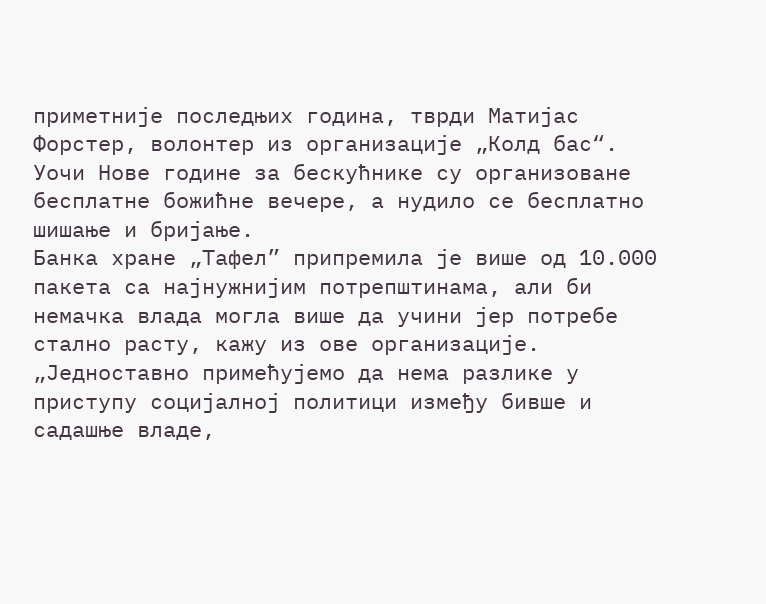приметније последњих година, тврди Матијас Форстер, волонтер из организације „Колд бас“.
Уочи Нове године за бескућнике су организоване бесплатне божићне вечере, а нудило се бесплатно шишање и бријање.
Банка хране „Тафел” припремила је више од 10.000 пакета са најнужнијим потрепштинама, али би немачка влада могла више да учини јер потребе стално расту, кажу из ове организације.
„Једноставно примећујемо да нема разлике у приступу социјалној политици између бивше и садашње владе,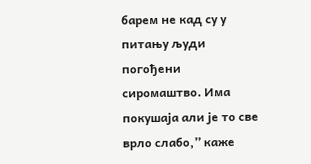барем не кад су у питању људи погођени сиромаштво. Има покушаја али је то све врло слабо,” каже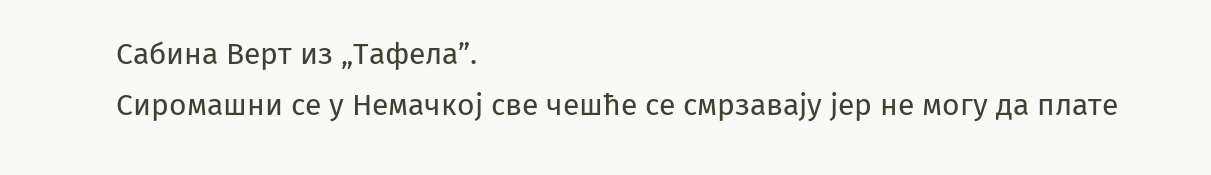Сабина Верт из „Тафела”.
Сиромашни се у Немачкој све чешће се смрзавају јер не могу да плате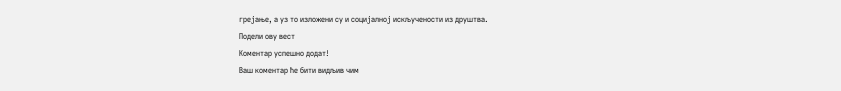грејање, а уз то изложени су и социјалној искључености из друштва.
Подели ову вест
Комeнтар успeшно додат!
Ваш комeнтар ћe бити видљив чим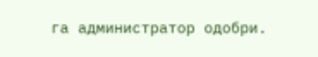га администратор одобри.